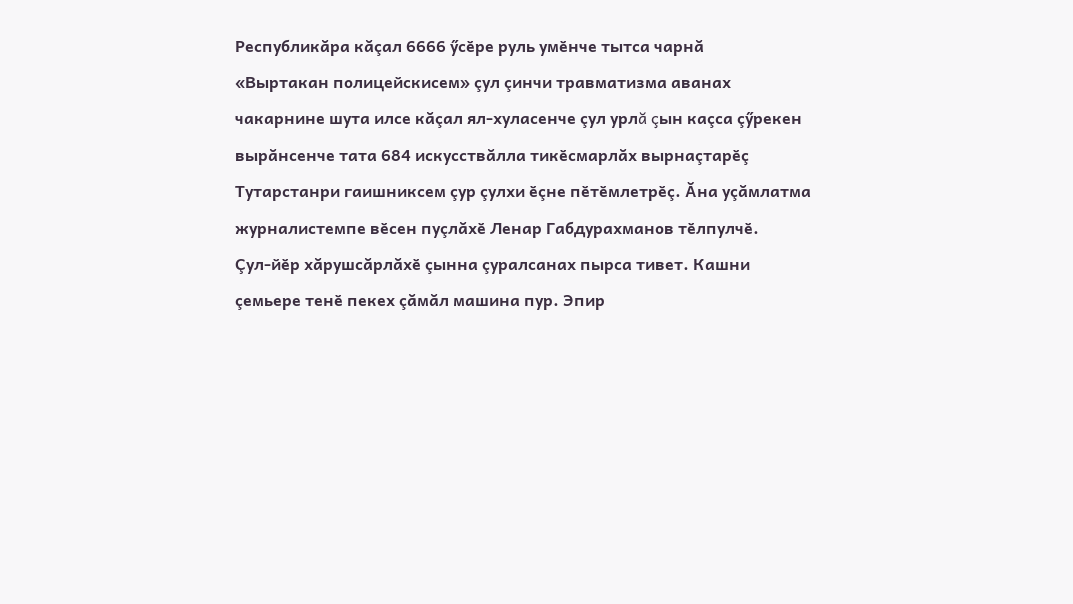Республикăра кăçал 6666 ӳсӗре руль умӗнче тытса чарнă
«Выртакан полицейскисем» çул çинчи травматизма аванах чакарнине шута илсе кăçал ял-хуласенче çул урлă çын каçса çӳрекен вырăнсенче тата 684 искусствăлла тикӗсмарлăх вырнаçтарӗç
Тутарстанри гаишниксем çур çулхи ӗçне пӗтӗмлетрӗç. Ăна уçăмлатма журналистемпе вӗсен пуçлăхӗ Ленар Габдурахманов тӗлпулчӗ.
Çул-йӗр хăрушсăрлăхӗ çынна çуралсанах пырса тивет. Кашни çемьере тенӗ пекех çăмăл машина пур. Эпир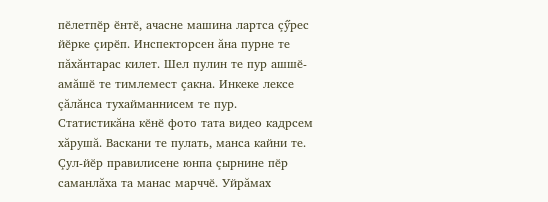пӗлетпӗр ӗнтӗ, ачасне машина лартса çӳрес йӗрке çирӗп. Инспекторсен ăна пурне те пăхăнтарас килет. Шел пулин те пур ашшӗ-амăшӗ те тимлемест çакна. Инкеке лексе çăлăнса тухайманнисем те пур. Статистикăна кӗнӗ фото тата видео кадрсем хăрушă. Васкани те пулать, манса кайни те. Çул-йӗр правилисене юнпа çырнине пӗр саманлăха та манас марччӗ. Уйрăмах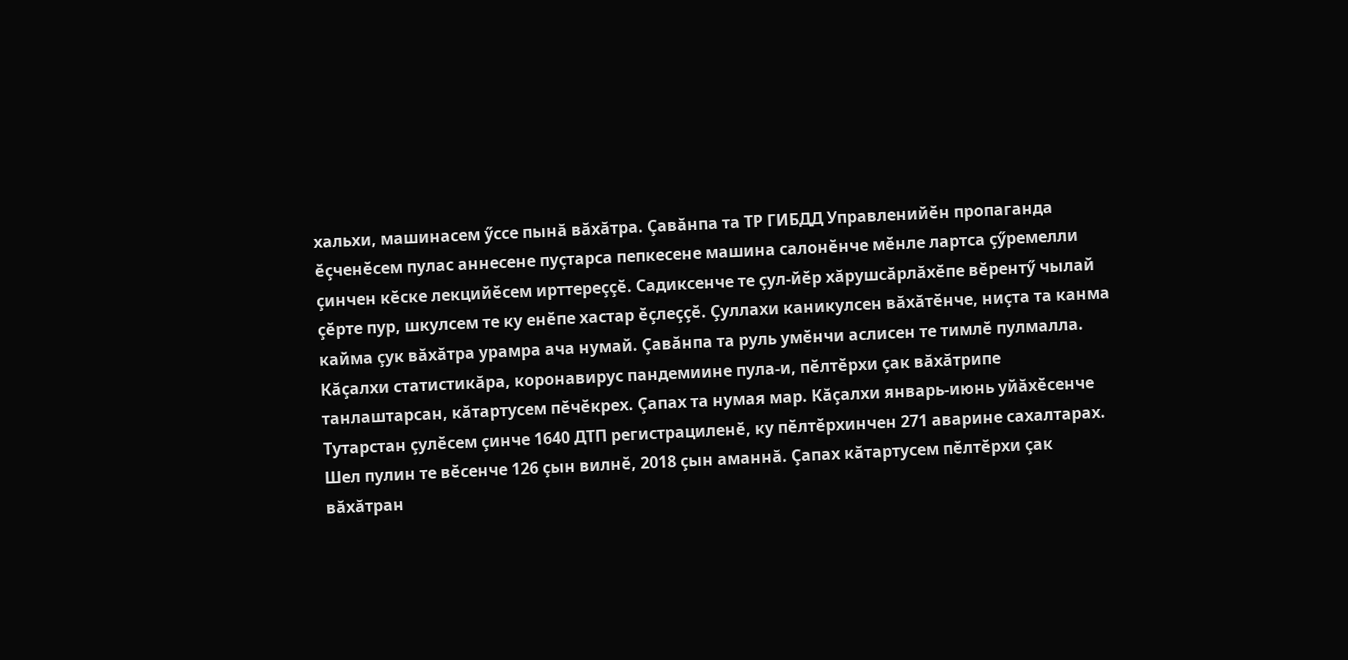хальхи, машинасем ӳссе пынă вăхăтра. Çавăнпа та ТР ГИБДД Управленийӗн пропаганда ӗçченӗсем пулас аннесене пуçтарса пепкесене машина салонӗнче мӗнле лартса çӳремелли çинчен кӗске лекцийӗсем ирттереççӗ. Садиксенче те çул-йӗр хăрушсăрлăхӗпе вӗрентӳ чылай çӗрте пур, шкулсем те ку енӗпе хастар ӗçлеççӗ. Çуллахи каникулсен вăхăтӗнче, ниçта та канма кайма çук вăхăтра урамра ача нумай. Çавăнпа та руль умӗнчи аслисен те тимлӗ пулмалла.
Кăçалхи статистикăра, коронавирус пандемиине пула-и, пӗлтӗрхи çак вăхăтрипе танлаштарсан, кăтартусем пӗчӗкрех. Çапах та нумая мар. Кăçалхи январь-июнь уйăхӗсенче Тутарстан çулӗсем çинче 1640 ДТП регистрациленӗ, ку пӗлтӗрхинчен 271 аварине сахалтарах. Шел пулин те вӗсенче 126 çын вилнӗ, 2018 çын аманнă. Çапах кăтартусем пӗлтӗрхи çак вăхăтран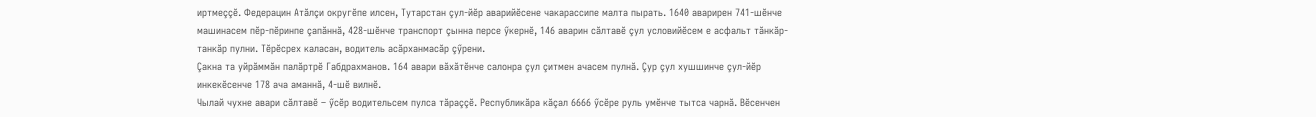иртмеççӗ. Федерацин Атăлçи округӗпе илсен, Тутарстан çул-йӗр аварийӗсене чакарассипе малта пырать. 1640 аварирен 741-шӗнче машинасем пӗр-пӗринпе çапăннă, 428-шӗнче транспорт çынна персе ӳкернӗ, 146 аварин сăлтавӗ çул условийӗсем е асфальт тăнкăр-танкăр пулни. Тӗрӗсрех каласан, водитель асăрханмасăр çӳрени.
Çакна та уйрăммăн палăртрӗ Габдрахманов. 164 авари вăхăтӗнче салонра çул çитмен ачасем пулнă. Çур çул хушшинче çул-йӗр инкекӗсенче 178 ача аманнă, 4-шӗ вилнӗ.
Чылай чухне авари сăлтавӗ – ӳсӗр водительсем пулса тăраççӗ. Республикăра кăçал 6666 ӳсӗре руль умӗнче тытса чарнă. Вӗсенчен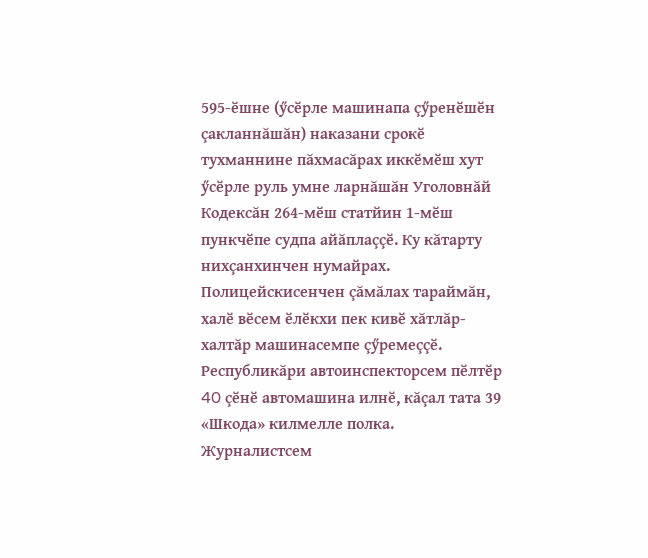595-ӗшне (ӳсӗрле машинапа çӳренӗшӗн çакланнăшăн) наказани срокӗ тухманнине пăхмасăрах иккӗмӗш хут ӳсӗрле руль умне ларнăшăн Уголовнăй Кодексăн 264-мӗш статйин 1-мӗш пункчӗпе судпа айăплаççӗ. Ку кăтарту нихçанхинчен нумайрах.
Полицейскисенчен çăмăлах тараймăн, халӗ вӗсем ӗлӗкхи пек кивӗ хăтлăр-халтăр машинасемпе çӳремеççӗ. Республикăри автоинспекторсем пӗлтӗр 40 çӗнӗ автомашина илнӗ, кăçал тата 39 «Шкода» килмелле полка.
Журналистсем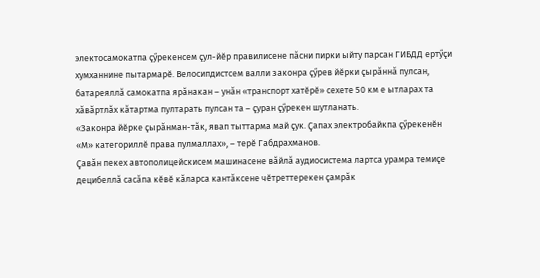электосамокатпа çӳрекенсем çул-йӗр правилисене пăсни пирки ыйту парсан ГИБДД ертӳçи хумханнине пытармарӗ. Велосипдистсем валли законра çӳрев йӗрки çырăннă пулсан, батареяллă самокатпа ярăнакан – унăн «транспорт хатӗрӗ» сехете 50 км е ытларах та хăвăртлăх кăтартма пултарать пулсан та – çуран çӳрекен шутланать.
«Законра йӗрке çырăнман-тăк, явап тыттарма май çук. Çапах электробайкпа çӳрекенӗн «М» категориллӗ права пулмаллах», – терӗ Габдрахманов.
Çавăн пекех автополицейскисем машинасене вăйлă аудиосистема лартса урамра темиçе децибеллă сасăпа кӗвӗ кăларса кантăксене чӗтреттерекен çамрăк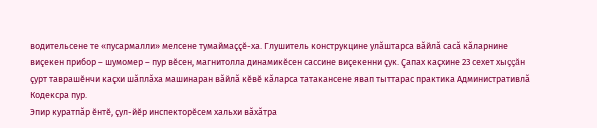водительсене те «пусармалли» мелсене тумаймаççӗ-ха. Глушитель конструкцине улăштарса вăйлă сасă кăларнине виçекен прибор – шумомер – пур вӗсен, магнитолла динамикӗсен сассине виçекенни çук. Çапах каçхине 23 сехет хыççăн çурт таврашӗнчи каçхи шăплăха машинаран вăйлă кӗвӗ кăларса татакансене явап тыттарас практика Административлă Кодексра пур.
Эпир куратпăр ӗнтӗ, çул-йӗр инспекторӗсем хальхи вăхăтра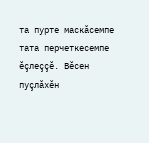та пурте маскăсемпе тата перчеткесемпе ӗçлеççӗ. Вӗсен пуçлăхӗн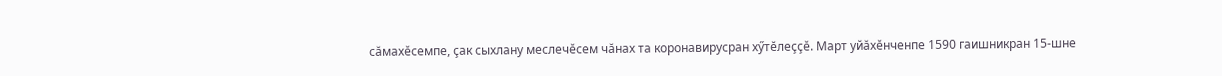сăмахӗсемпе, çак сыхлану меслечӗсем чăнах та коронавирусран хӳтӗлеççӗ. Март уйăхӗнченпе 1590 гаишникран 15-шне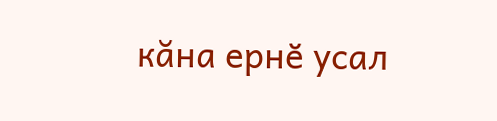кăна ернӗ усал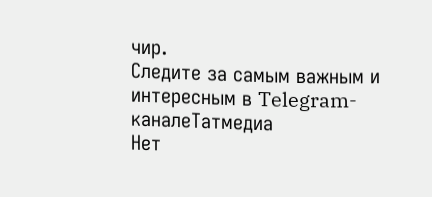чир.
Следите за самым важным и интересным в Telegram-каналеТатмедиа
Нет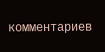комментариев